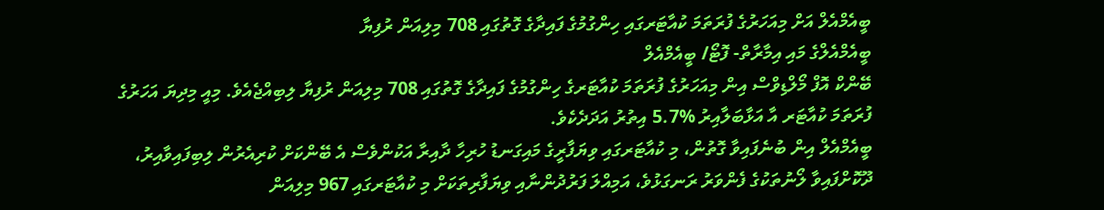ބީއެމްއެލް އަށް މިއަހަރުގެ ފުރަތަމަ ކުއާޓަރގައި ހިންގުމުގެ ފައިދާގެ ގޮތުގައި 708 މިލިއަން ރުފިޔާ
ބީއެމްއެލްގެ މައި އިމާރާތް- ފޮޓޯ/ ބީއެމްއެލް
ބޭންކް އޮފް މޯލްޑިވްސް އިން މިއަހަރުގެ ފުރަތަމަ ކުއާޓަރގެ ހިންގުމުގެ ފައިދާގެ ގޮތުގައި 708 މިލިއަން ރުފިޔާ ލިބިއްޖެއެވެ. މިއީ މިދިޔަ އަހަރުގެ ފުރަތަމަ ކުއާޓަރ އާ އަޅާބަލާއިރު %5.7 އިތުރު އަދަދެކެވެ.
ބީއެމްއެލް އިން ބުނެފައިވާ ގޮތުން، މި ކުއާޓަރގައި ވިޔަފާރީގެ މައިގަނޑު ހުރިހާ ދާއިރާ އަކުންވެސް އެ ބޭންކަށް ކުރިއެރުން ލިބިފައިވާއިރު، ދޫކޮށްފައިވާ ލޯނުތަކުގެ ފެންވަރު ރަނގަޅުވެ، އަމިއްލަ ފަރުދުންނާއި ވިޔަފާރިތަކަށް މި ކުއާޓަރގައި 967 މިލިއަން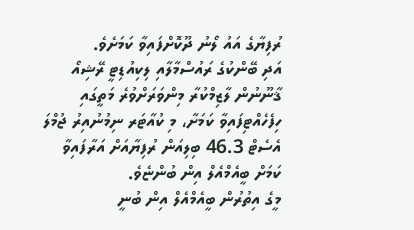ރުފިޔާގެ އައު ލޯނު ދޫކޮށްފައިވާ ކަމަށެވެ.
އަދި ބޭންކުގެ ރައުސްމާލާއި ލިކިއުޑިޓީ ރޭޝިއޯ ޤާނޫނުން ލާޒިމްކުރާ މިންވަރަށްވުރެ މަތީގައި ހިފެހެއްޓިފައިވާ ކަމަށާ، މި ކުއާޓަރ ނިމުނުއިރު ޖުމްލަ އެސެޓް 46.3 ބިލިއަން ރުފިޔާއަށް އަރާފައިވާ ކަމަށް ބީއެމްއެލް އިން ބުންޏެވެ.
މީގެ އިތުރުން ބީއެމްއެލް އިން ބުނީ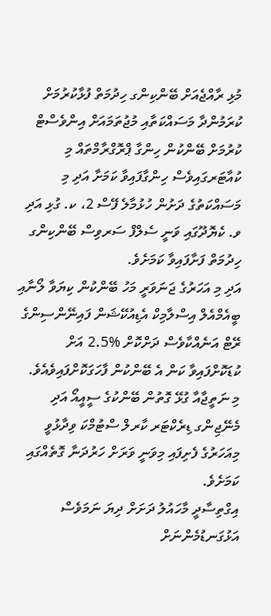މުޅި ރާއްޖެއަށް ބޭންކިންގ ހިދުމަތް ފުޅާކުރުމަށް ކުރަމުންދާ މަސައްކަތާއި މުޖުތަމައަށް އިންވެސްޓް ކުރުމަށް ބޭންކުން ހިންގާ ޕްރޮގްރާމްތައް މި ކުއާޓަރގައިވެސް ހިންގާފައިވާ ކަމަށާ އަދި މި މަސައްކަތުގެ ދަށުން ހުޅުމާލެ ފޭސް 2، ކ. ގުޅި އަދި ވ. ކެޔޮދޫގައި ވަނީ ސެލްފް ސަރވިސް ބޭންކިންގ ހިދުމަތް ފަށާފައިވާ ކަމަށެވެ.
އަދި މި އަހަރުގެ ޖަނަވަރީ މަހު ބޭންކުން ކިޔަވާ ލޯނާއި ބީއެމްއެލް އިސްލާމިކް އެޑިއުކޭޝަން ފައިނޭންސިންގެ ރޭޓް އަނެއްކާވެސް ދަށްކޮށް %2.5 އަށް ކުޑަކޮށްފައިވާ ކަން އެ ބޭންކުން ފާހަގަކޮށްފައިވެއެވެ.
މި ނަތީޖާއާ ގުޅޭ ގޮތުން ބޭންކުގެ ސީއީއޯ އަދި މެނޭޖިންގ ޑިރެކްޓަރ ކާރލް ސްޓުމްކަ ވިދާޅުވީ މިއަހަރުގެ ފެށިފައި މިވަނީ ވަރަށް ހަރުދަނާ ގޮތެއްގައި ކަމަށެވެ.
އިގްތިސާދީ މާހައުލު ދަށަށް ދިޔަ ނަމަވެސް އަޅުގަނޑުމެންނަށް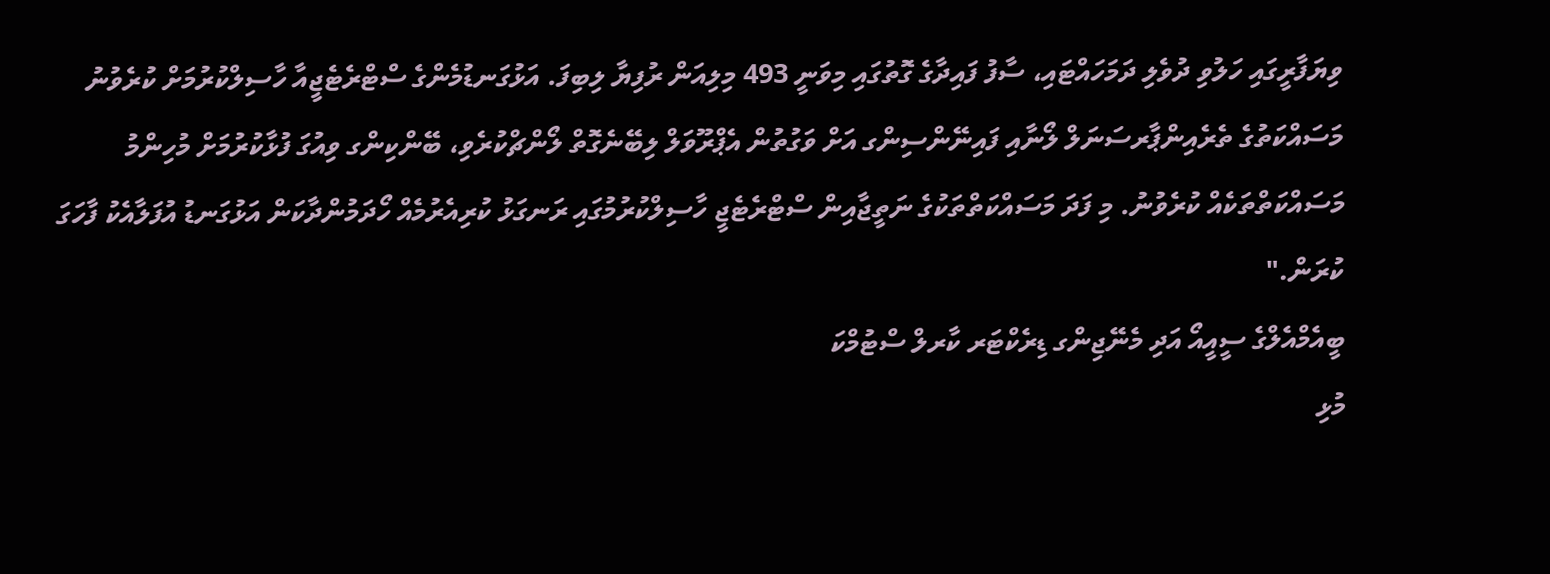ވިޔަފާރީގައި ހަލުވި ދުވެލި ދަމަހައްޓައި، ސާފު ފައިދާގެ ގޮތުގައި މިވަނީ 493 މިލިއަން ރުފިޔާ ލިބިފަ. އަޅުގަނޑުމެންގެ ސްޓްރެޓެޖީއާ ހާސިލްކުރުމަށް ކުރެވުނު މަސައްކަތުގެ ތެރެއިންޕާރސަނަލް ލޯނާއި ފައިނޭންސިންގ އަށް ވަގުތުން އެޕްރޫވަލް ލިބޭނެގޮތް ލޯންޗްކުރެވި، ބޭންކިންގ ވިއުގަ ފުޅާކުރުމަށް މުހިންމު މަސައްކަތްތަކެއް ކުރެވުނު. މި ފަދަ މަސައްކަތްތަކުގެ ނަތީޖާއިން ސްޓްރެޓެޖީ ހާސިލްކުރުމުގައި ރަނގަޅު ކުރިއެރުމެއް ހޯދަމުންދާކަން އަޅުގަނޑު އުފަލާއެކު ފާހަގަ ކުރަން."
ބީއެމްއެލްގެ ސީއީއޯ އަދި މެނޭޖިންގ ޑިރެކްޓަރ ކާރލް ސްޓުމްކަ
މުޅި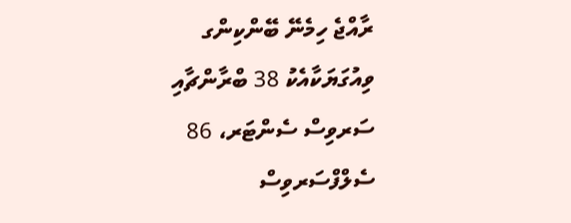ރާއްޖެ ހިމެނޭ ބޭންކިންގ ވިއުގަޔަކާއެކު 38 ބްރާންޗާއި ސަރވިސް ސެންޓަރ، 86 ސެލްފްސަރވިސް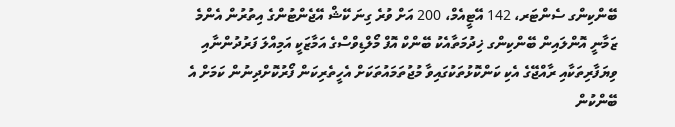ބޭންކިންގ ސެންޓަރ، 142 އޭޓީއެމް، 200 އަށް ވުރެ ގިނަ ކޭޝް އޭޖެންޓުންގެ އިތުރުން އެންމެ ޒަމާނީ އޮންލައިން ބޭންކިންގ ޚިދުމަތާއެކު ބޭންކް އޮފް މޯލްޑިވްސްގެ އަމާޒަކީ އަމިއްލަ ފަރުދުންނާއި ވިޔަފާރިތަކާއި ރާއްޖޭގެ އެކި ކަންކޮޅުތަކުގައިވާ މުޖުތަމައުތަކަށް އެހީތެރިކަން ފޯރުކޮށްދިނުން ކަމަށް އެ ބޭންކުން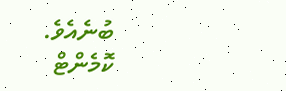ބުނެއެވެ.
ކޮމެންޓް